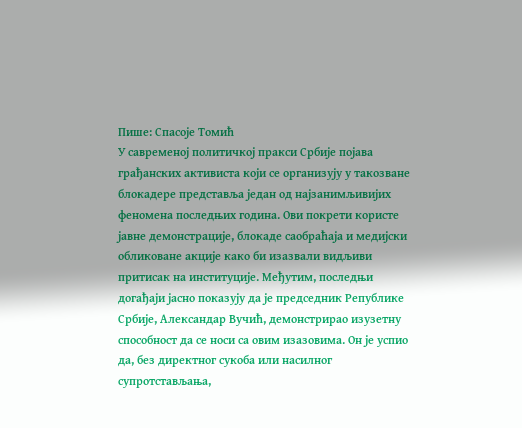Пише: Спасоје Томић
У савременој политичкој пракси Србије појава грађанских активиста који се организују у такозване блокадере представља један од најзанимљивијих феномена последњих година. Ови покрети користе јавне демонстрације, блокаде саобраћаја и медијски обликоване акције како би изазвали видљиви притисак на институције. Међутим, последњи догађаји јасно показују да је председник Републике Србије, Александар Вучић, демонстрирао изузетну способност да се носи са овим изазовима. Он је успио да, без директног сукоба или насилног супротстављања,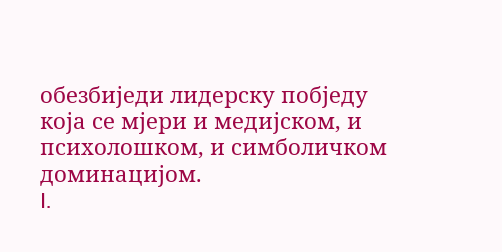обезбиједи лидерску побједу која се мјери и медијском, и психолошком, и симболичком доминацијом.
I.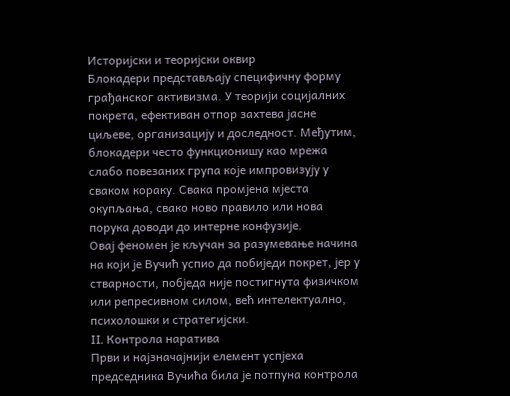Историјски и теоријски оквир
Блокадери представљају специфичну форму грађанског активизма. У теорији социјалних покрета, ефективан отпор захтева јасне циљеве, организацију и доследност. Међутим, блокадери често функционишу као мрежа слабо повезаних група које импровизују у сваком кораку. Свака промјена мјеста окупљања, свако ново правило или нова порука доводи до интерне конфузије.
Овај феномен је кључан за разумевање начина на који је Вучић успио да побиједи покрет, јер у стварности, побједа није постигнута физичком или репресивном силом, већ интелектуално, психолошки и стратегијски.
II. Контрола наратива
Први и најзначајнији елемент успјеха председника Вучића била је потпуна контрола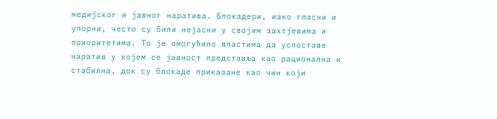медијског и јавног наратива. Блокадери, иако гласни и упорни, често су били нејасни у својим захтјевима и приоритетима. То је омогућило властима да успоставе наратив у којем се јавност представља као рационална и стабилна, док су блокаде приказане као чин који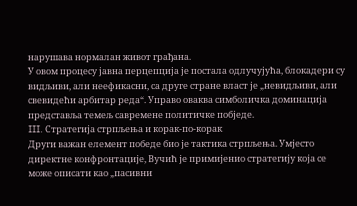нарушава нормалан живот грађана.
У овом процесу јавна перцепција је постала одлучујућа, блокадери су видљиви, али неефикасни, са друге стране власт је „невидљиви, али свевидећи арбитар реда“. Управо оваква симболичка доминација представља темељ савремене политичке побједе.
III. Стратегија стрпљења и корак-по-корак
Други важан елемент победе био је тактика стрпљења. Умјесто директне конфронтације, Вучић је примијенио стратегију која се може описати као „пасивни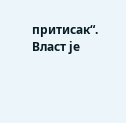притисак“.
Власт је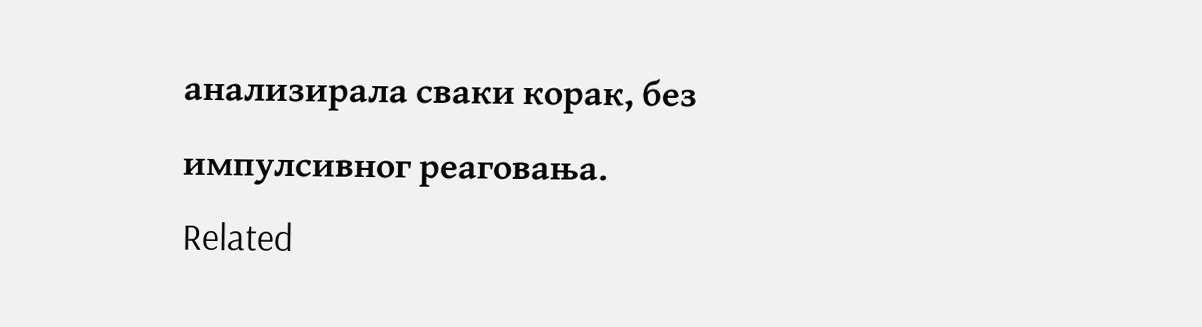анализирала сваки корак, без импулсивног реаговања.
Related